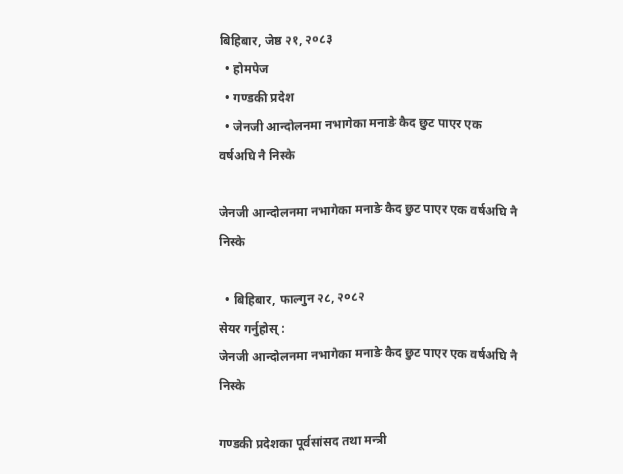बिहिबार, जेष्ठ २१, २०८३
  • होमपेज
  • गण्डकी प्रदेश
  • जेनजी आन्दोलनमा नभागेका मनाङे कैद छुट पाएर एक वर्षअघि नै निस्के

जेनजी आन्दोलनमा नभागेका मनाङे कैद छुट पाएर एक वर्षअघि नै निस्के

  • बिहिबार, फाल्गुन २८, २०८२
सेयर गर्नुहोस् :
जेनजी आन्दोलनमा नभागेका मनाङे कैद छुट पाएर एक वर्षअघि नै निस्के

गण्डकी प्रदेशका पूर्वसांसद तथा मन्त्री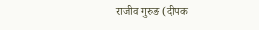राजीव गुरुङ (दीपक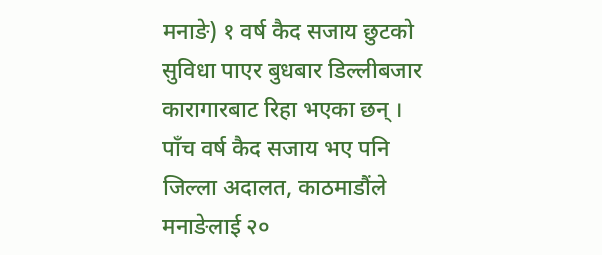मनाङे) १ वर्ष कैद सजाय छुटको सुविधा पाएर बुधबार डिल्लीबजार कारागारबाट रिहा भएका छन् । पाँच वर्ष कैद सजाय भए पनि जिल्ला अदालत, काठमाडौंले मनाङेलाई २०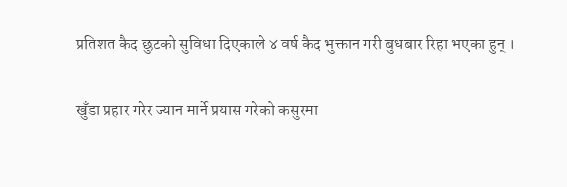प्रतिशत कैद छुटको सुविधा दिएकाले ४ वर्ष कैद भुक्तान गरी बुधबार रिहा भएका हुन् ।

खुँडा प्रहार गरेर ज्यान मार्ने प्रयास गरेको कसुरमा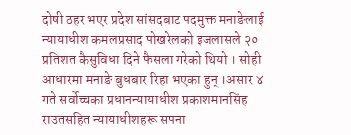दोषी ठहर भएर प्रदेश सांसदबाट पदमुक्त मनाङेलाई न्यायाधीश कमलप्रसाद पोखरेलको इजलासले २० प्रतिशत कैसुविधा दिने फैसला गरेको थियो । सोही आधारमा मनाङे बुधबार रिहा भएका हुन् ।असार ४ गते सर्वोच्चका प्रधानन्यायाधीश प्रकाशमानसिंह राउतसहित न्यायाधीशहरू सपना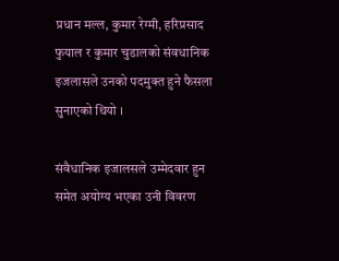प्रधान मल्ल, कुमार रेग्मी, हरिप्रसाद फुयाल र कुमार चुडालको संवधानिक इजलासले उनको पदमुक्त हुने फैसला सुनाएको थियो ।

संवैधानिक इजालसले उम्मेदवार हुन समेत अयोग्य भएका उनी विवरण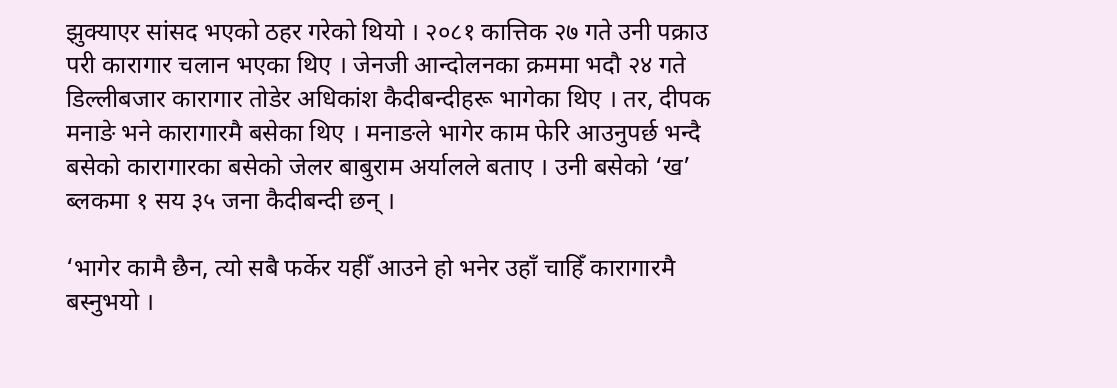झुक्याएर सांसद भएको ठहर गरेको थियो । २०८१ कात्तिक २७ गते उनी पक्राउ परी कारागार चलान भएका थिए । जेनजी आन्दोलनका क्रममा भदौ २४ गते डिल्लीबजार कारागार तोडेर अधिकांश कैदीबन्दीहरू भागेका थिए । तर, दीपक मनाङे भने कारागारमै बसेका थिए । मनाङले भागेर काम फेरि आउनुपर्छ भन्दै बसेको कारागारका बसेको जेलर बाबुराम अर्यालले बताए । उनी बसेको ‘ख’ ब्लकमा १ सय ३५ जना कैदीबन्दी छन् ।

‘भागेर कामै छैन, त्यो सबै फर्केर यहीँ आउने हो भनेर उहाँ चाहिँ कारागारमै बस्नुभयो ।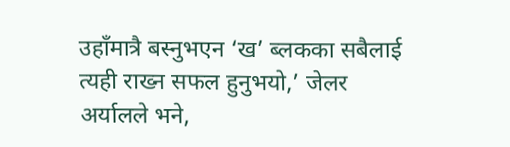उहाँमात्रै बस्नुभएन ‘ख’ ब्लकका सबैलाई त्यही राख्न सफल हुनुभयो,’ जेलर अर्यालले भने,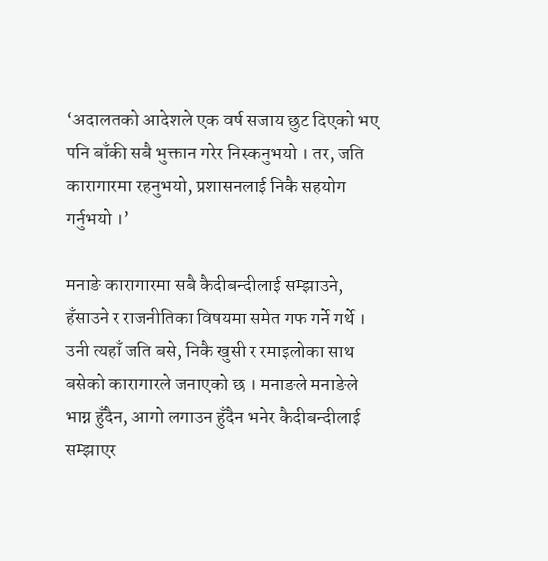‘अदालतको आदेशले एक वर्ष सजाय छुट दिएको भए पनि बाँकी सबै भुक्तान गरेर निस्कनुभयो । तर, जति कारागारमा रहनुभयो, प्रशासनलाई निकै सहयोग गर्नुभयो ।’

मनाङे कारागारमा सबै कैदीबन्दीलाई सम्झाउने, हँसाउने र राजनीतिका विषयमा समेत गफ गर्ने गर्थे । उनी त्यहाँ जति बसे, निकै खुसी र रमाइलोका साथ बसेको कारागारले जनाएको छ । मनाङले मनाङेले भाग्न हुँदैन, आगो लगाउन हुँदैन भनेर कैदीबन्दीलाई सम्झाएर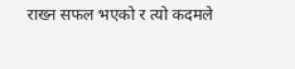राख्न सफल भएको र त्यो कदमले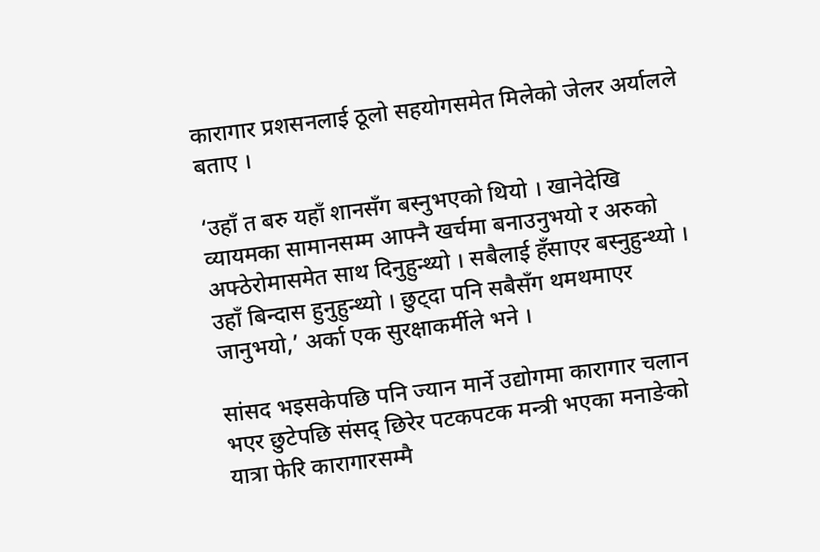कारागार प्रशसनलाई ठूलो सहयोगसमेत मिलेको जेलर अर्यालले बताए ।

‘उहाँ त बरु यहाँ शानसँग बस्नुभएको थियो । खानेदेखि व्यायमका सामानसम्म आफ्नै खर्चमा बनाउनुभयो र अरुको अफ्ठेरोमासमेत साथ दिनुहुन्थ्यो । सबैलाई हँसाएर बस्नुहुन्थ्यो । उहाँ बिन्दास हुनुहुन्थ्यो । छुट्दा पनि सबैसँग थमथमाएर जानुभयो,’ अर्का एक सुरक्षाकर्मीले भने ।

सांसद भइसकेपछि पनि ज्यान मार्ने उद्योगमा कारागार चलान भएर छुटेपछि संसद् छिरेर पटकपटक मन्त्री भएका मनाङेको यात्रा फेरि कारागारसम्मै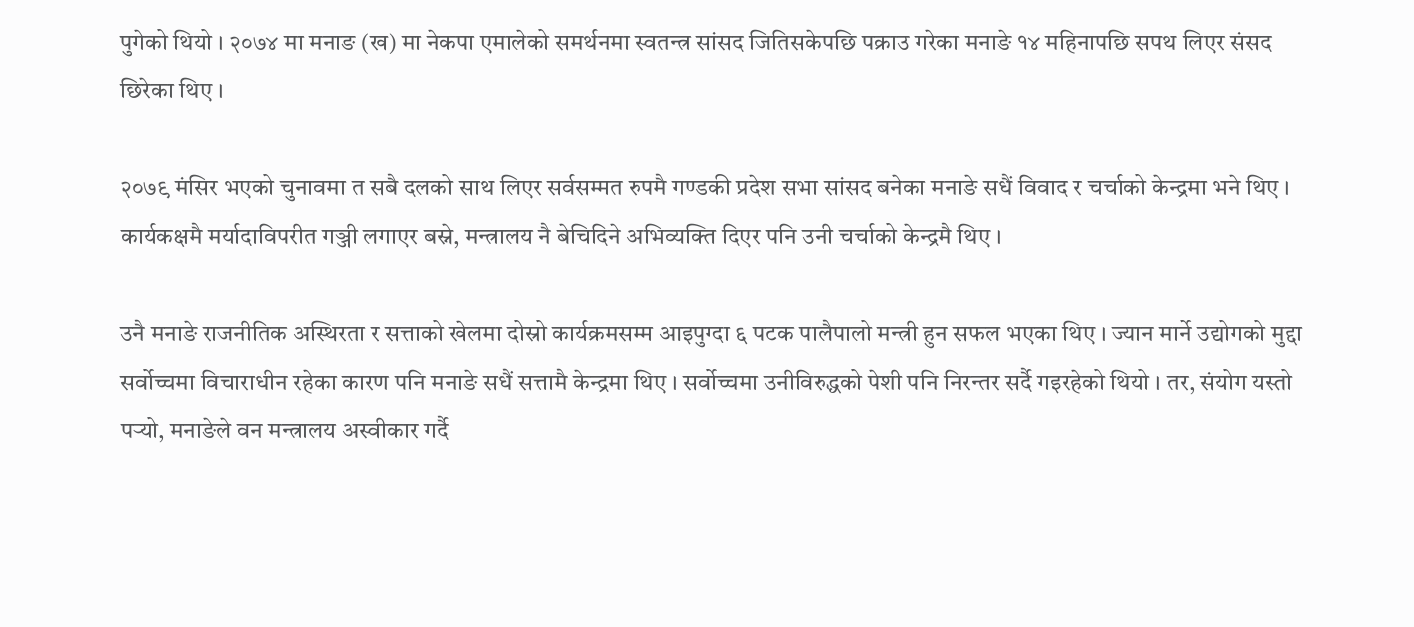पुगेको थियो । २०७४ मा मनाङ (ख) मा नेकपा एमालेको समर्थनमा स्वतन्त्र सांसद जितिसकेपछि पक्राउ गरेका मनाङे १४ महिनापछि सपथ लिएर संसद छिरेका थिए ।

२०७९ मंसिर भएको चुनावमा त सबै दलको साथ लिएर सर्वसम्मत रुपमै गण्डकी प्रदेश सभा सांसद बनेका मनाङे सधैं विवाद र चर्चाको केन्द्रमा भने थिए । कार्यकक्षमै मर्यादाविपरीत गञ्जी लगाएर बस्ने, मन्त्रालय नै बेचिदिने अभिव्यक्ति दिएर पनि उनी चर्चाको केन्द्रमै थिए ।

उनै मनाङे राजनीतिक अस्थिरता र सत्ताको खेलमा दोस्रो कार्यक्रमसम्म आइपुग्दा ६ पटक पालैपालो मन्त्री हुन सफल भएका थिए । ज्यान मार्ने उद्योगको मुद्दा सर्वोच्चमा विचाराधीन रहेका कारण पनि मनाङे सधैं सत्तामै केन्द्रमा थिए । सर्वोच्चमा उनीविरुद्धको पेशी पनि निरन्तर सर्दै गइरहेको थियो । तर, संयोग यस्तो पर्‍यो, मनाङेले वन मन्त्रालय अस्वीकार गर्दै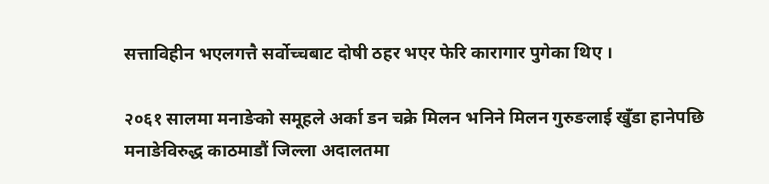सत्ताविहीन भएलगत्तै सर्वोच्चबाट दोषी ठहर भएर फेरि कारागार पुगेका थिए ।

२०६१ सालमा मनाङेको समूहले अर्का डन चक्रे मिलन भनिने मिलन गुरुङलाई खुँडा हानेपछि मनाङेविरुद्ध काठमाडौं जिल्ला अदालतमा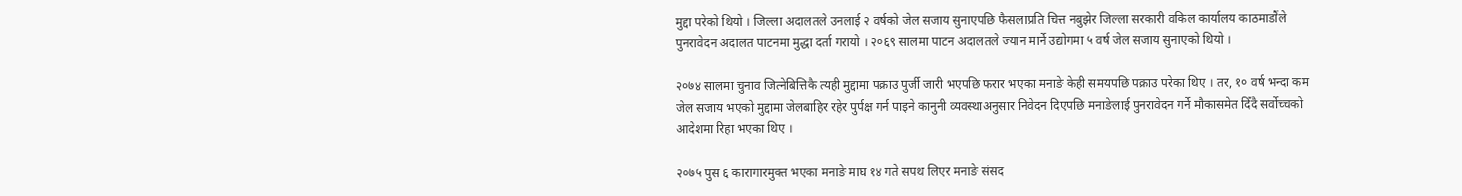मुद्दा परेको थियो । जिल्ला अदालतले उनलाई २ वर्षको जेल सजाय सुनाएपछि फैसलाप्रति चित्त नबुझेर जिल्ला सरकारी वकिल कार्यालय काठमाडौंले पुनरावेदन अदालत पाटनमा मुद्धा दर्ता गरायो । २०६९ सालमा पाटन अदालतले ज्यान मार्ने उद्योगमा ५ वर्ष जेल सजाय सुनाएको थियो ।

२०७४ सालमा चुनाव जित्नेबित्तिकै त्यही मुद्दामा पक्राउ पुर्जी जारी भएपछि फरार भएका मनाङे केही समयपछि पक्राउ परेका थिए । तर, १० वर्ष भन्दा कम जेल सजाय भएको मुद्दामा जेलबाहिर रहेर पुर्पक्ष गर्न पाइने कानुनी व्यवस्थाअनुसार निवेदन दिएपछि मनाङेलाई पुनरावेदन गर्ने मौकासमेत दिँदै सर्वोच्चको आदेशमा रिहा भएका थिए ।

२०७५ पुस ६ कारागारमुक्त भएका मनाङे माघ १४ गते सपथ लिएर मनाङे संसद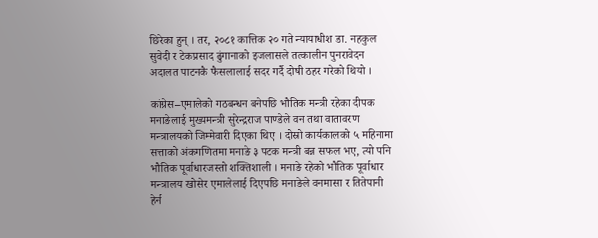छिरेका हुन् । तर, २०८१ कात्तिक २० गते न्यायाधीश डा. नहकुल सुवेदी र टेकप्रसाद ढुंगानाको इजलासले तत्कालीन पुनरावेदन अदालत पाटनकै फैसलालाई सदर गर्दै दोषी ठहर गरेको थियो ।

कांग्रेस–एमालेको गठबन्धन बनेपछि भौतिक मन्त्री रहेका दीपक मनाङेलाई मुख्यमन्त्री सुरेन्द्रराज पाण्डेले वन तथा वातावरण मन्त्रालयको जिम्मेवारी दिएका थिए । दोस्रो कार्यकालको ५ महिनामा सत्ताको अंकगणितमा मनाङे ३ पटक मन्त्री बन्न सफल भए, त्यो पनि भौतिक पूर्वाधारजस्तो शक्तिशाली । मनाङे रहेको भौतिक पूर्वाधार मन्त्रालय खोसेर एमालेलाई दिएपछि मनाङेले वनमासा र तितेपानी हेर्न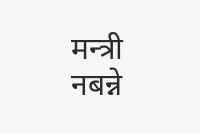मन्त्री नबन्ने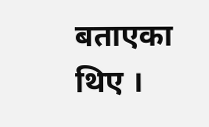बताएका थिए ।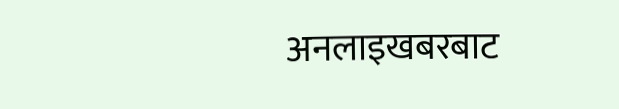अनलाइखबरबाट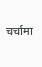चर्चामा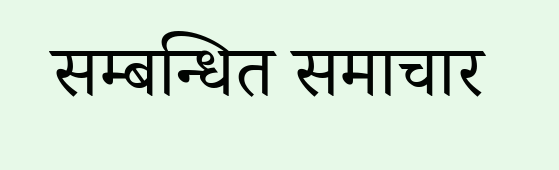सम्बन्धित समाचार